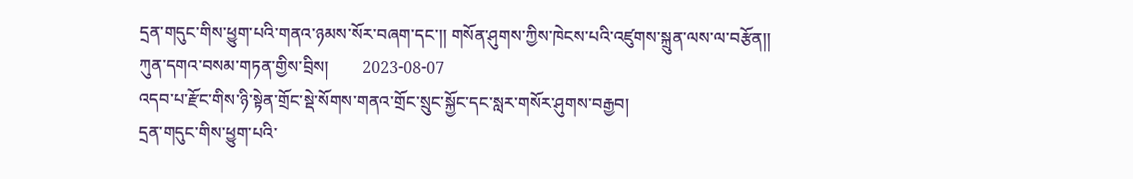དྲན་གདུང་གིས་ཕྱུག་པའི་གནའ་ཉམས་སོར་བཞག་དང་།། གསོན་ཤུགས་ཀྱིས་ཁེངས་པའི་འཛུགས་སྐྲུན་ལས་ལ་བརྩོན།།
ཀུན་དགའ་བསམ་གཏན་གྱིས་བྲིས།        2023-08-07
འདབ་པ་རྫོང་གིས་ཉི་སྟེན་གྲོང་སྡེ་སོགས་གནའ་གྲོང་སྲུང་སྐྱོང་དང་སླར་གསོར་ཤུགས་བརྒྱབ།
དྲན་གདུང་གིས་ཕྱུག་པའི་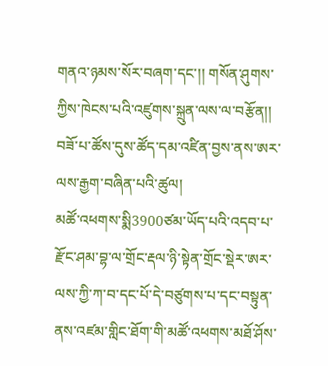གནའ་ཉམས་སོར་བཞག་དང་།། གསོན་ཤུགས་ཀྱིས་ཁེངས་པའི་འཛུགས་སྐྲུན་ལས་ལ་བརྩོན།།
བཟོ་པ་ཚོས་དུས་ཚོད་དམ་འཛིན་བྱས་ནས་ཨར་ལས་རྒྱག་བཞིན་པའི་ཚུལ།
མཚོ་འཕགས་སྨི3900ཙམ་ཡོད་པའི་འདབ་པ་རྫོང་ཤམ་བྷ་ལ་གྲོང་རྡལ་ཉི་སྟེན་གྲོང་སྡེར་ཨར་ལས་ཀྱི་ཀ་བ་དང་པོ་དེ་བཙུགས་པ་དང་བསྟུན་ནས་འཛམ་གླིང་ཐོག་གི་མཚོ་འཕགས་མཐོ་ཤོས་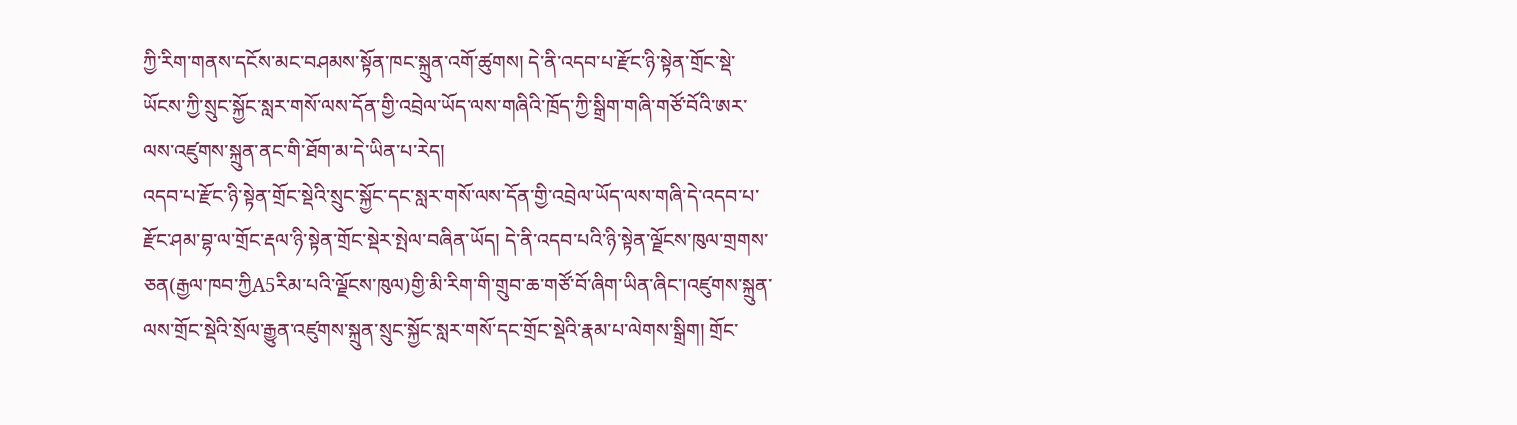ཀྱི་རིག་གནས་དངོས་མང་བཤམས་སྟོན་ཁང་སྐྲུན་འགོ་ཚུགས། དེ་ནི་འདབ་པ་རྫོང་ཉི་སྟེན་གྲོང་སྡེ་ཡོངས་ཀྱི་སྲུང་སྐྱོང་སླར་གསོ་ལས་དོན་གྱི་འབྲེལ་ཡོད་ལས་གཞིའི་ཁྲོད་ཀྱི་སྒྲིག་གཞི་གཙོ་བོའི་ཨར་ལས་འཛུགས་སྐྲུན་ནང་གི་ཐོག་མ་དེ་ཡིན་པ་རེད།
འདབ་པ་རྫོང་ཉི་སྟེན་གྲོང་སྡེའི་སྲུང་སྐྱོང་དང་སླར་གསོ་ལས་དོན་གྱི་འབྲེལ་ཡོད་ལས་གཞི་དེ་འདབ་པ་རྫོང་ཤམ་བྷ་ལ་གྲོང་རྡལ་ཉི་སྟེན་གྲོང་སྡེར་སྤེལ་བཞིན་ཡོད། དེ་ནི་འདབ་པའི་ཉི་སྟེན་ལྗོངས་ཁུལ་གྲགས་ཅན(རྒྱལ་ཁབ་ཀྱིA5རིམ་པའི་ལྗོངས་ཁུལ)གྱི་མི་རིག་གི་གྲུབ་ཆ་གཙོ་བོ་ཞིག་ཡིན་ཞིང་།འཛུགས་སྐྲུན་ལས་གྲོང་སྡེའི་སྲོལ་རྒྱུན་འཛུགས་སྐྲུན་སྲུང་སྐྱོང་སླར་གསོ་དང་གྲོང་སྡེའི་རྣམ་པ་ལེགས་སྒྲིག། གྲོང་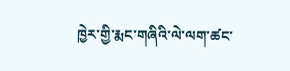ཁྱེར་གྱི་རྨང་གཞིའི་ལེ་ལག་ཚང་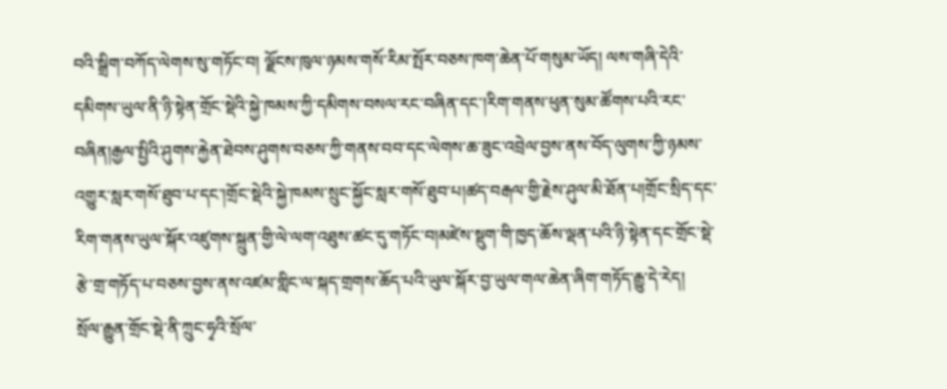བའི་སྒྲིག་བཀོད་ལེགས་སུ་གཏོང་བ། ལྗོངས་ཁུལ་ཉམས་གསོ་རིམ་སྤོར་བཅས་ཁག་ཆེན་པོ་གསུམ་ཡོད། ལས་གཞི་དེའི་དམིགས་ཡུལ་ནི་ཉི་སྟེན་གྲོང་སྡེའི་སྐྱེ་ཁམས་ཀྱི་དམིགས་བསལ་རང་བཞིན་དང་།རིག་གནས་ཕུན་སུམ་ཚོགས་པའི་རང་བཞིན།རྒྱལ་སྤྱིའི་ཤུགས་རྐྱེན་ཐེབས་ཤུགས་བཅས་ཀྱི་གནས་བབ་དང་ལེགས་ཆ་ཟུང་འབྲེལ་བྱས་ནས་བོད་ལུགས་ཀྱི་ཉམས་འགྱུར་སླར་གསོ་ཐུབ་པ་དང་།གྲོང་སྡེའི་སྐྱེ་ཁམས་སྲུང་སྐྱོང་སླར་གསོ་ཐུབ་པ།ཚད་བརྒལ་གྱི་རྗེས་ཤུལ་མི་ཐོན་པ།གྲོང་སྲིད་དང་རིག་གནས་ཡུལ་སྐོར་འཛུགས་སྐྲུན་གྱི་ལེ་ལག་འཐུས་ཚང་དུ་གཏོང་བ།མཛེས་སྡུག་གི་ཁྱད་ཆོས་ལྡན་པའི་ཉི་སྟེན་དང་གྲོང་སྡེ་རྩེ་གྲ་གཏོད་པ་བཅས་བྱས་ནས་འཛམ་གླིང་ལ་སྐད་གྲགས་ཆོད་པའི་ཡུལ་སྐོར་བྱ་ཡུལ་གལ་ཆེན་ཞིག་གཏོད་རྒྱུ་དེ་རེད།
སྲོལ་རྒྱུན་གྲོང་སྡེ་ནི་ཀྲུང་ཧྭའི་སྲོལ་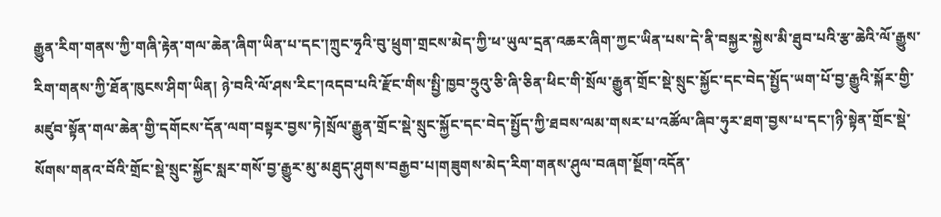རྒྱུན་རིག་གནས་ཀྱི་གཞི་རྟེན་གལ་ཆེན་ཞིག་ཡིན་པ་དང་།ཀྲུང་ཧྭའི་བུ་ཕྲུག་གྲངས་མེད་ཀྱི་ཕ་ཡུལ་དྲན་འཆར་ཞིག་ཀྱང་ཡིན་པས་དེ་ནི་བསྐྱར་སྐྱེས་མི་ཐུབ་པའི་རྩ་ཆེའི་ལོ་རྒྱུས་རིག་གནས་ཀྱི་ཐོན་ཁུངས་ཤིག་ཡིན། ཉེ་བའི་ལོ་ཤས་རིང་།འདབ་པའི་རྫོང་གིས་སྤྱི་ཁྱབ་ཧྲུའུ་ཅི་ཞི་ཅིན་ཕིང་གི་སྲོལ་རྒྱུན་གྲོང་སྡེ་སྲུང་སྐྱོང་དང་བེད་སྤྱོད་ཡག་པོ་བྱ་རྒྱུའི་སྐོར་གྱི་མཛུབ་སྟོན་གལ་ཆེན་གྱི་དགོངས་དོན་ལག་བསྟར་བྱས་ཏེ།སྲོལ་རྒྱུན་གྲོང་སྡེ་སྲུང་སྐྱོང་དང་བེད་སྤྱོད་ཀྱི་ཐབས་ལམ་གསར་པ་འཚོལ་ཞིབ་ཧུར་ཐག་བྱས་པ་དང་།ཉི་སྟེན་གྲོང་སྡེ་སོགས་གནའ་བོའི་གྲོང་སྡེ་སྲུང་སྐྱོང་སླར་གསོ་བྱ་རྒྱུར་མུ་མཐུད་ཤུགས་བརྒྱབ་པ།གཟུགས་མེད་རིག་གནས་ཤུལ་བཞག་སྔོག་འདོན་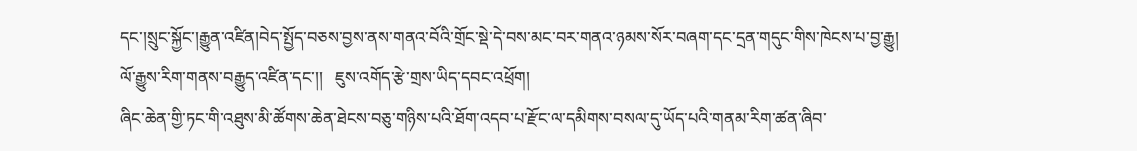དང་།སྲུང་སྐྱོང་།རྒྱུན་འཛིན།བེད་སྤྱོད་བཅས་བྱས་ནས་གནའ་བོའི་གྲོང་སྡེ་དེ་བས་མང་བར་གནའ་ཉམས་སོར་བཞག་དང་དྲན་གདུང་གིས་ཁེངས་པ་བྱ་རྒྱུ།
ལོ་རྒྱུས་རིག་གནས་བརྒྱུད་འཛིན་དང་།།   ཇུས་འགོད་རྩེ་གྲས་ཡིད་དབང་འཕྲོག།
ཞིང་ཆེན་གྱི་ཏང་གི་འཐུས་མི་ཚོགས་ཆེན་ཐེངས་བཅུ་གཉིས་པའི་ཐོག་འདབ་པ་རྫོང་ལ་དམིགས་བསལ་དུ་ཡོད་པའི་གནམ་རིག་ཚན་ཞིབ་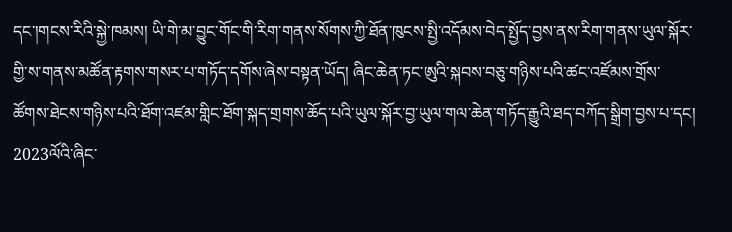དང་།གངས་རིའི་སྐྱེ་ཁམས། ཡི་གེ་མ་བྱུང་གོང་གི་རིག་གནས་སོགས་ཀྱི་ཐོན་ཁུངས་སྤྱི་འདོམས་བེད་སྤྱོད་བྱས་ནས་རིག་གནས་ཡུལ་སྐོར་གྱི་ས་གནས་མཚོན་རྟགས་གསར་པ་གཏོད་དགོས་ཞེས་བསྟན་ཡོད། ཞིང་ཆེན་ཏང་ཨུའི་སྐབས་བཅུ་གཉིས་པའི་ཚང་འཛོམས་གྲོས་ཚོགས་ཐེངས་གཉིས་པའི་ཐོག་འཛམ་གླིང་ཐོག་སྐད་གྲགས་ཆོད་པའི་ཡུལ་སྐོར་བྱ་ཡུལ་གལ་ཆེན་གཏོད་རྒྱུའི་ཐད་བཀོད་སྒྲིག་བྱས་པ་དང། 2023ལོའི་ཞིང་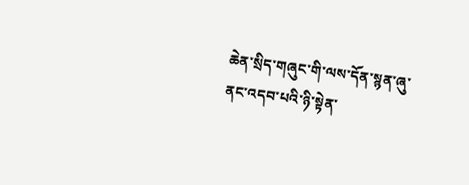ཆེན་སྲིད་གཞུང་གི་ལས་དོན་སྙན་ཞུ་ནང་འདབ་པའི་ཉི་སྟེན་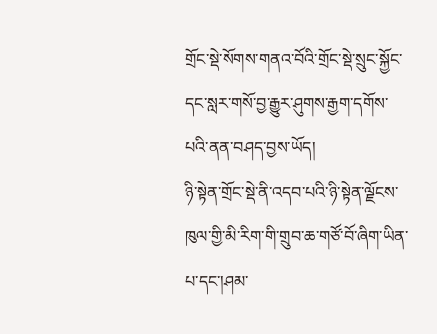གྲོང་སྡེ་སོགས་གནའ་བོའི་གྲོང་སྡེ་སྲུང་སྐྱོང་དང་སླར་གསོ་བྱ་རྒྱུར་ཤུགས་རྒྱག་དགོས་པའི་ནན་བཤད་བྱས་ཡོད།
ཉི་སྟེན་གྲོང་སྡེ་ནི་འདབ་པའི་ཉི་སྟེན་ལྗོངས་ཁུལ་གྱི་མི་རིག་གི་གྲུབ་ཆ་གཙོ་བོ་ཞིག་ཡིན་པ་དང་།ཤམ་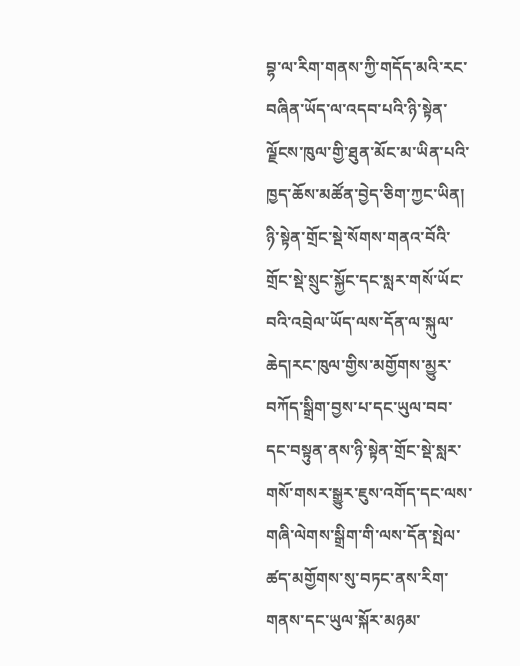བྷ་ལ་རིག་གནས་ཀྱི་གདོད་མའི་རང་བཞིན་ཡོད་ལ་འདབ་པའི་ཉི་སྟེན་ལྗོངས་ཁུལ་གྱི་ཐུན་མོང་མ་ཡིན་པའི་ཁྱད་ཆོས་མཚོན་བྱེད་ཅིག་ཀྱང་ཡིན། ཉི་སྟེན་གྲོང་སྡེ་སོགས་གནའ་བོའི་གྲོང་སྡེ་སྲུང་སྐྱོང་དང་སླར་གསོ་ཡོང་བའི་འབྲེལ་ཡོད་ལས་དོན་ལ་སྐུལ་ཆེད།རང་ཁུལ་གྱིས་མགྱོགས་མྱུར་བཀོད་སྒྲིག་བྱས་པ་དང་ཡུལ་བབ་དང་བསྟུན་ནས་ཉི་སྟེན་གྲོང་སྡེ་སླར་གསོ་གསར་སྒྱུར་ཇུས་འགོད་དང་ལས་གཞི་ལེགས་སྒྲིག་གི་ལས་དོན་སྤེལ་ཚད་མགྱོགས་སུ་བཏང་ནས་རིག་གནས་དང་ཡུལ་སྐོར་མཉམ་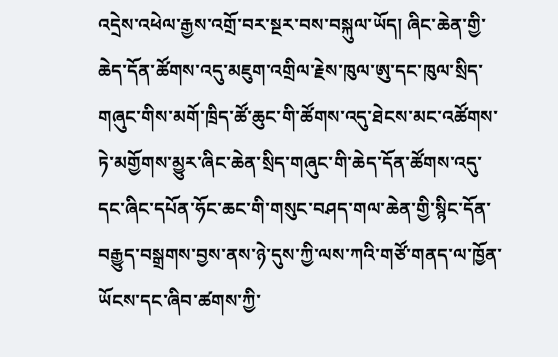འདྲེས་འཕེལ་རྒྱས་འགྲོ་བར་སྔར་བས་བསྐུལ་ཡོད། ཞིང་ཆེན་གྱི་ཆེད་དོན་ཚོགས་འདུ་མཇུག་འགྲིལ་རྗེས་ཁུལ་ཨུ་དང་ཁུལ་སྲིད་གཞུང་གིས་མགོ་ཁྲིད་ཚོ་ཆུང་གི་ཚོགས་འདུ་ཐེངས་མང་འཚོགས་ཏེ་མགྱོགས་མྱུར་ཞིང་ཆེན་སྲིད་གཞུང་གི་ཆེད་དོན་ཚོགས་འདུ་དང་ཞིང་དཔོན་ཧོང་ཆང་གི་གསུང་བཤད་གལ་ཆེན་གྱི་སྙིང་དོན་བརྒྱུད་བསྒྲགས་བྱས་ནས་ཉེ་དུས་ཀྱི་ལས་ཀའི་གཙོ་གནད་ལ་ཁྱོན་ཡོངས་དང་ཞིབ་ཚགས་ཀྱི་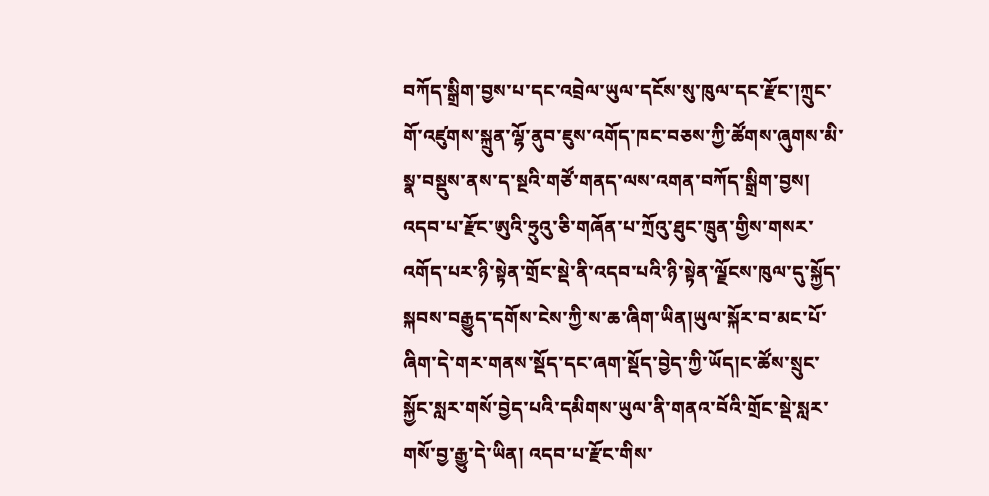བཀོད་སྒྲིག་བྱས་པ་དང་འབྲེལ་ཡུལ་དངོས་སུ་ཁུལ་དང་རྫོང་།ཀྲུང་གོ་འཛུགས་སྐྲུན་ལྷོ་ནུབ་ཇུས་འགོད་ཁང་བཅས་ཀྱི་ཚོགས་ཞུགས་མི་སྣ་བསྡུས་ནས་ད་སྔའི་གཙོ་གནད་ལས་འགན་བཀོད་སྒྲིག་བྱས།
འདབ་པ་རྫོང་ཨུའི་ཧྲུའུ་ཅི་གཞོན་པ་ཀྲོའུ་ཐུང་ཁྲུན་གྱིས་གསར་འགོད་པར་ཉི་སྟེན་གྲོང་སྡེ་ནི་འདབ་པའི་ཉི་སྟེན་ལྗོངས་ཁུལ་དུ་སྐྱོད་སྐབས་བརྒྱུད་དགོས་ངེས་ཀྱི་ས་ཆ་ཞིག་ཡིན།ཡུལ་སྐོར་བ་མང་པོ་ཞིག་དེ་གར་གནས་སྡོད་དང་ཞག་སྡོད་བྱེད་ཀྱི་ཡོད།ང་ཚོས་སྲུང་སྐྱོང་སླར་གསོ་བྱེད་པའི་དམིགས་ཡུལ་ནི་གནའ་བོའི་གྲོང་སྡེ་སླར་གསོ་བྱ་རྒྱུ་དེ་ཡིན། འདབ་པ་རྫོང་གིས་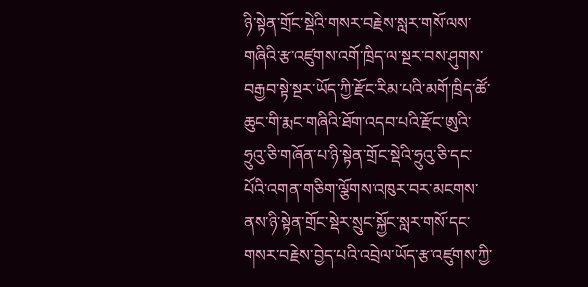ཉི་སྟེན་གྲོང་སྡེའི་གསར་བརྗེས་སླར་གསོ་ལས་གཞིའི་རྩ་འཛུགས་འགོ་ཁྲིད་ལ་སྔར་བས་ཤུགས་བརྒྱབ་སྟེ་སྔར་ཡོད་ཀྱི་རྫོང་རིམ་པའི་མགོ་ཁྲིད་ཚོ་ཆུང་གི་རྨང་གཞིའི་ཐོག་འདབ་པའི་རྫོང་ཨུའི་ཧྲུའུ་ཅི་གཞོན་པ་ཉི་སྟེན་གྲོང་སྡེའི་ཧྲུའུ་ཅི་དང་པོའི་འགན་གཅིག་ལྕོགས་འཁུར་བར་མངགས་ནས་ཉི་སྟེན་གྲོང་སྡེར་སྲུང་སྐྱོང་སླར་གསོ་དང་གསར་བརྗེས་བྱེད་པའི་འབྲེལ་ཡོད་རྩ་འཛུགས་ཀྱི་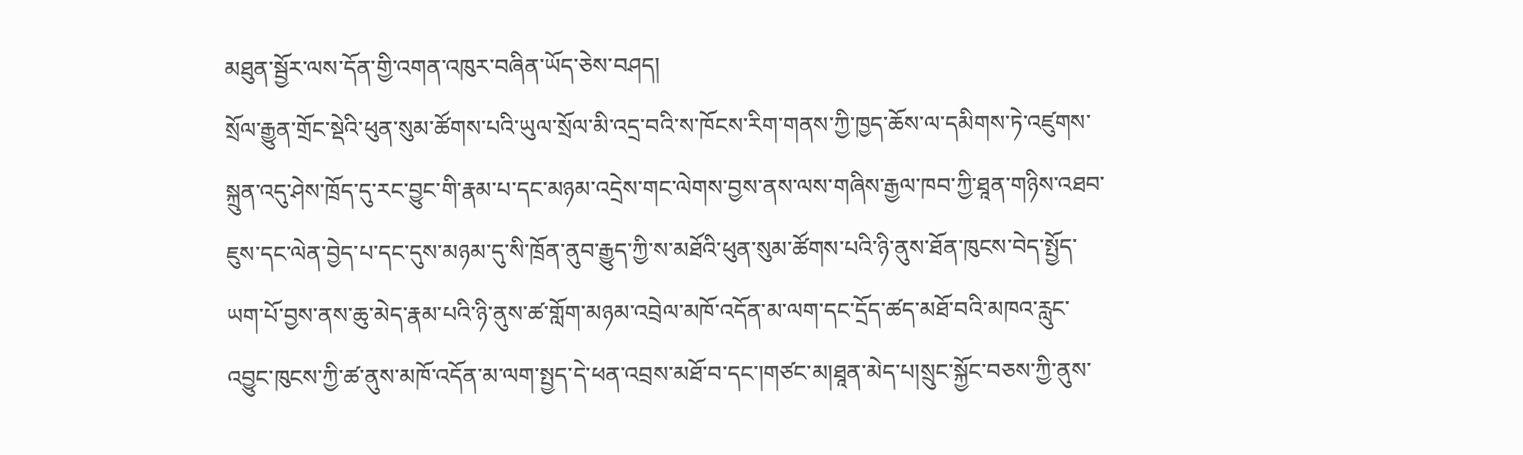མཐུན་སྦྱོར་ལས་དོན་གྱི་འགན་འཁུར་བཞིན་ཡོད་ཅེས་བཤད།
སྲོལ་རྒྱུན་གྲོང་སྡེའི་ཕུན་སུམ་ཚོགས་པའི་ཡུལ་སྲོལ་མི་འདྲ་བའི་ས་ཁོངས་རིག་གནས་ཀྱི་ཁྱད་ཆོས་ལ་དམིགས་ཏེ་འཛུགས་སྐྲུན་འདུ་ཤེས་ཁྲོད་དུ་རང་བྱུང་གི་རྣམ་པ་དང་མཉམ་འདྲེས་གང་ལེགས་བྱས་ནས་ལས་གཞིས་རྒྱལ་ཁབ་ཀྱི་ཐཱན་གཉིས་འཐབ་ཇུས་དང་ལེན་བྱེད་པ་དང་དུས་མཉམ་དུ་སི་ཁྲོན་ནུབ་རྒྱུད་ཀྱི་ས་མཐོའི་ཕུན་སུམ་ཚོགས་པའི་ཉི་ནུས་ཐོན་ཁུངས་བེད་སྤྱོད་ཡག་པོ་བྱས་ནས་ཆུ་མེད་རྣམ་པའི་ཉི་ནུས་ཚ་གློག་མཉམ་འབྲེལ་མཁོ་འདོན་མ་ལག་དང་དྲོད་ཚད་མཐོ་བའི་མཁའ་རླུང་འབྱུང་ཁུངས་ཀྱི་ཚ་ནུས་མཁོ་འདོན་མ་ལག་སྤྱད་དེ་ཕན་འབྲས་མཐོ་བ་དང་།གཙང་མ།ཐཱན་མེད་པ།སྲུང་སྐྱོང་བཅས་ཀྱི་ནུས་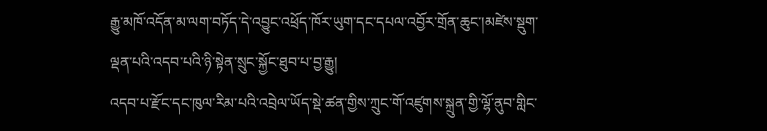རྒྱུ་མཁོ་འདོན་མ་ལག་བཏོད་དེ་འབྱུང་འཕྲོད་ཁོར་ཡུག་དང་དཔལ་འབྱོར་གྲོན་ཆུང་།མཛེས་སྡུག་ལྡན་པའི་འདབ་པའི་ཉི་སྟེན་སྲུང་སྐྱོང་ཐུབ་པ་བྱ་རྒྱུ།
འདབ་པ་རྫོང་དང་ཁུལ་རིམ་པའི་འབྲེལ་ཡོད་སྡེ་ཚན་གྱིས་ཀྲུང་གོ་འཛུགས་སྐྲུན་གྱི་ལྷོ་ནུབ་གླིང་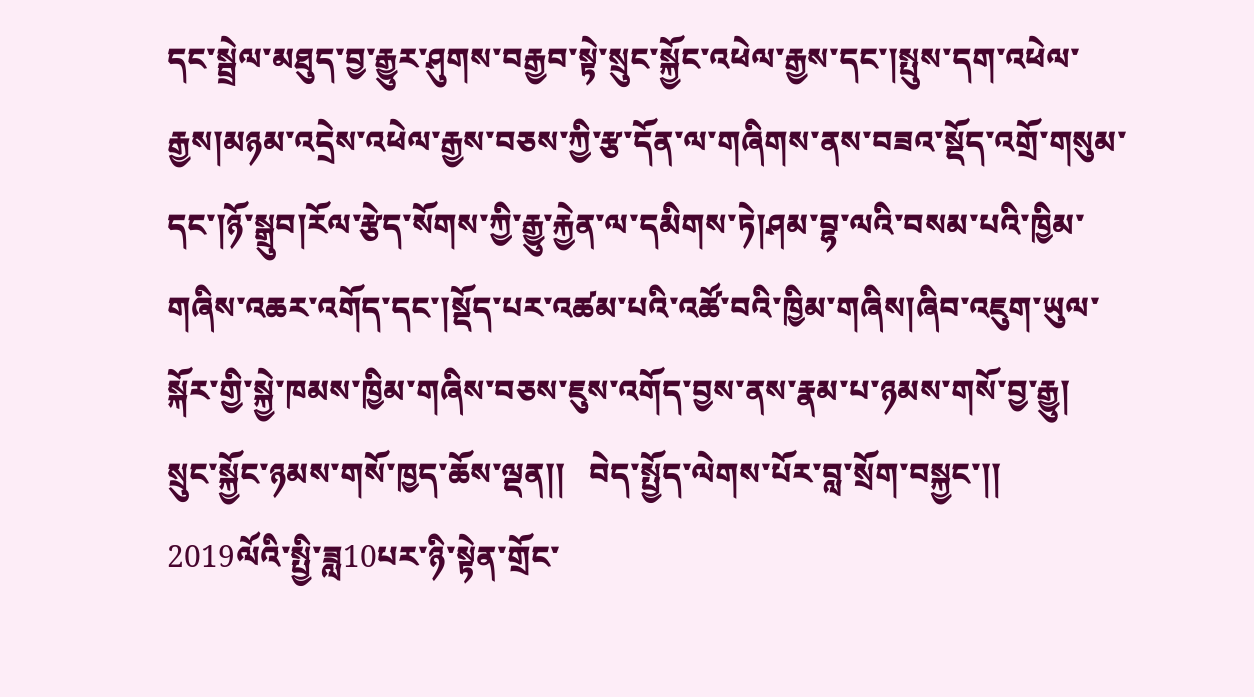དང་སྦྲེལ་མཐུད་བྱ་རྒྱུར་ཤུགས་བརྒྱབ་སྟེ་སྲུང་སྐྱོང་འཕེལ་རྒྱས་དང་།སྤུས་དག་འཕེལ་རྒྱས།མཉམ་འདྲེས་འཕེལ་རྒྱས་བཅས་ཀྱི་རྩ་དོན་ལ་གཞིགས་ནས་བཟའ་སྡོད་འགྲོ་གསུམ་དང་།ཉོ་སྒྲུབ།རོལ་རྩེད་སོགས་ཀྱི་རྒྱུ་རྐྱེན་ལ་དམིགས་ཏེ།ཤམ་བྷ་ལའི་བསམ་པའི་ཁྱིམ་གཞིས་འཆར་འགོད་དང་།སྡོད་པར་འཚམ་པའི་འཚོ་བའི་ཁྱིམ་གཞིས།ཞིབ་འཇུག་ཡུལ་སྐོར་གྱི་སྐྱེ་ཁམས་ཁྱིམ་གཞིས་བཅས་ཇུས་འགོད་བྱས་ནས་རྣམ་པ་ཉམས་གསོ་བྱ་རྒྱུ།
སྲུང་སྐྱོང་ཉམས་གསོ་ཁྱད་ཆོས་ལྡན།།   བེད་སྤྱོད་ལེགས་པོར་བླ་སྲོག་བསྐྱང་།།
2019ལོའི་སྤྱི་ཟླ10པར་ཉི་སྟེན་གྲོང་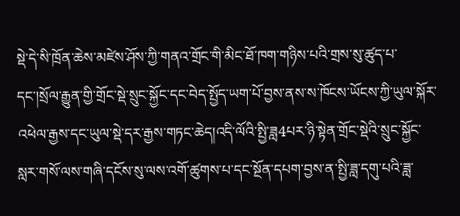སྡེ་དེ་སི་ཁྲོན་ཆེས་མཛེས་ཤོས་ཀྱི་གནའ་གྲོང་གི་མིང་ཐོ་ཁག་གཉིས་པའི་གྲས་སུ་ཚུད་པ་དང་།སྲོལ་རྒྱུན་གྱི་གྲོང་སྡེ་སྲུང་སྐྱོང་དང་བེད་སྤྱོད་ཡག་པོ་བྱས་ནས་ས་ཁོངས་ཡོངས་ཀྱི་ཡུལ་སྐོར་འཕེལ་རྒྱས་དང་ཡུལ་སྡེ་དར་རྒྱས་གཏང་ཆེད།འདི་ལོའི་སྤྱི་ཟླ4པར་ཉི་སྟེན་གྲོང་སྡེའི་སྲུང་སྐྱོང་སླར་གསོ་ལས་གཞི་དངོས་སུ་ལས་འགོ་ཚུགས་པ་དང་སྔོན་དཔག་བྱས་ན་སྤྱི་ཟླ་དགུ་པའི་ཟླ་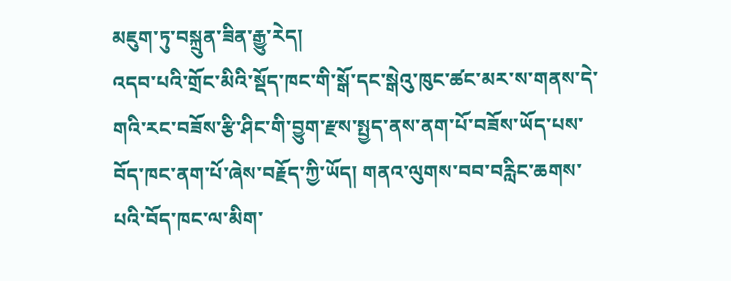མཇུག་ཏུ་བསྐྲུན་ཟིན་རྒྱུ་རེད།
འདབ་པའི་གྲོང་མིའི་སྡོད་ཁང་གི་སྒོ་དང་སྒེའུ་ཁུང་ཚང་མར་ས་གནས་དེ་གའི་རང་བཟོས་རྩི་ཤིང་གི་བྱུག་རྫས་སྤྱད་ནས་ནག་པོ་བཟོས་ཡོད་པས་བོད་ཁང་ནག་པོ་ཞེས་བརྗོད་ཀྱི་ཡོད། གནའ་ལུགས་བབ་བརླིང་ཆགས་པའི་བོད་ཁང་ལ་མིག་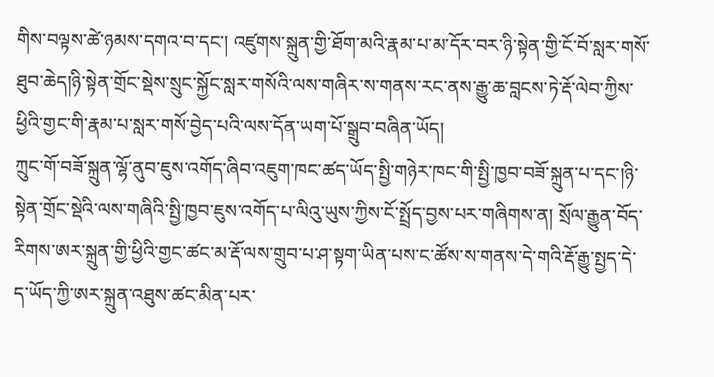གིས་བལྟས་ཚེ་ཉམས་དགའ་བ་དང་། འཛུགས་སྐྲུན་གྱི་ཐོག་མའི་རྣམ་པ་མ་དོར་བར་ཉི་སྟེན་གྱི་ངོ་བོ་སླར་གསོ་ཐུབ་ཆེད།ཉི་སྟེན་གྲོང་སྡེས་སྲུང་སྐྱོང་སླར་གསོའི་ལས་གཞིར་ས་གནས་རང་ནས་རྒྱུ་ཆ་བླངས་ཏེ་རྡོ་ལེབ་ཀྱིས་ཕྱིའི་གྱང་གི་རྣམ་པ་སླར་གསོ་བྱེད་པའི་ལས་དོན་ཡག་པོ་སྒྲུབ་བཞིན་ཡོད།
ཀྲུང་གོ་བཟོ་སྐྲུན་ལྷོ་ནུབ་ཇུས་འགོད་ཞིབ་འཇུག་ཁང་ཚད་ཡོད་སྤྱི་གཉེར་ཁང་གི་སྤྱི་ཁྱབ་བཟོ་སྐྲུན་པ་དང་།ཉི་སྟེན་གྲོང་སྡེའི་ལས་གཞིའི་སྤྱི་ཁྱབ་ཇུས་འགོད་པ་ལིའུ་ཡུས་ཀྱིས་ངོ་སྤྲོད་བྱས་པར་གཞིགས་ན། སྲོལ་རྒྱུན་བོད་རིགས་ཨར་སྐྲུན་གྱི་ཕྱིའི་གྱང་ཚང་མ་རྡོ་ལས་གྲུབ་པ་ཤ་སྟག་ཡིན་པས་ང་ཚོས་ས་གནས་དེ་གའི་རྡོ་རྒྱུ་སྤྱད་དེ་ད་ཡོད་ཀྱི་ཨར་སྐྲུན་འཐུས་ཚང་མིན་པར་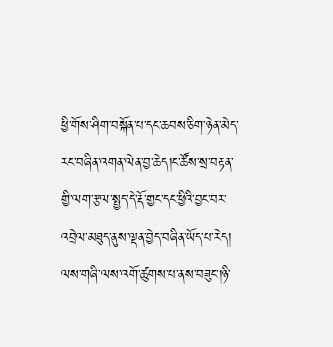ཕྱི་གོས་ཤིག་བསྐོན་པ་དང་ཆབས་ཅིག་ཉེན་མེད་རང་བཞིན་འགན་ལེན་བྱ་ཆེད།ང་ཚོས་སྲ་བརྟན་གྱི་ལག་རྩལ་སྤྱད་དེ་རྡོ་གྱང་དང་ཕྱིའི་བྱང་བར་འབྲེལ་མཐུད་ནུས་ལྡན་བྱེད་བཞིན་ཡོད་པ་རེད།
ལས་གཞི་ལས་འགོ་ཚུགས་པ་ནས་བཟུང་།ཉི་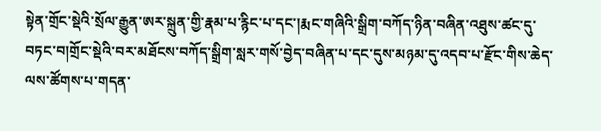སྟེན་གྲོང་སྡེའི་སྲོལ་རྒྱུན་ཨར་སྐྲུན་གྱི་རྣམ་པ་རྙིང་པ་དང་།རྨང་གཞིའི་སྒྲིག་བཀོད་ཉིན་བཞིན་འཐུས་ཚང་དུ་བཏང་བ།གྲོང་སྡེའི་བར་མཐོངས་བཀོད་སྒྲིག་སླར་གསོ་བྱེད་བཞིན་པ་དང་དུས་མཉམ་དུ་འདབ་པ་རྫོང་གིས་ཆེད་ལས་ཚོགས་པ་གདན་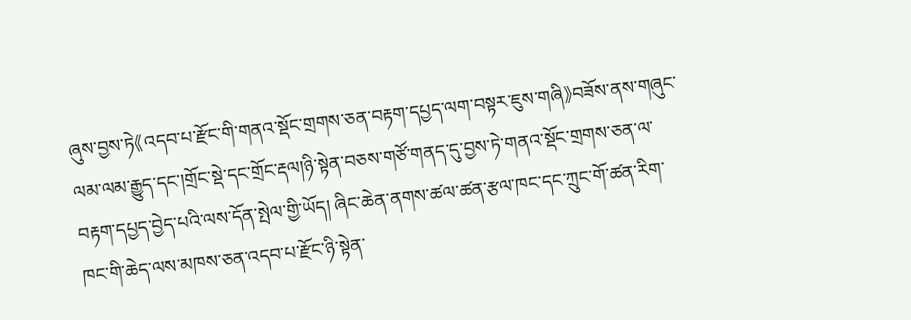ཞུས་བྱས་ཏེ《འདབ་པ་རྫོང་གི་གནའ་སྡོང་གྲགས་ཅན་བརྟག་དཔྱད་ལག་བསྟར་ཇུས་གཞི》བཟོས་ནས་གཞུང་ལམ་ལམ་རྒྱུད་དང་།གྲོང་སྡེ་དང་གྲོང་རྡལ།ཉི་སྟེན་བཅས་གཙོ་གནད་དུ་བྱས་ཏེ་གནའ་སྡོང་གྲགས་ཅན་ལ་བརྟག་དཔྱད་བྱེད་པའི་ལས་དོན་སྤེལ་གྱི་ཡོད། ཞིང་ཆེན་ནགས་ཚལ་ཚན་རྩལ་ཁང་དང་ཀྲུང་གོ་ཚན་རིག་ཁང་གི་ཆེད་ལས་མཁས་ཅན་འདབ་པ་རྫོང་ཉི་སྟེན་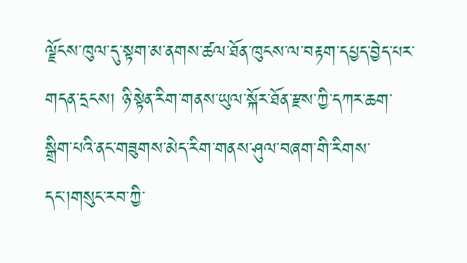ལྗོངས་ཁུལ་དུ་སྟག་མ་ནགས་ཚལ་ཐོན་ཁུངས་ལ་བརྟག་དཔྱད་བྱེད་པར་གདན་དྲངས། ཉི་སྟེན་རིག་གནས་ཡུལ་སྐོར་ཐོན་རྫས་ཀྱི་དཀར་ཆག་སྒྲིག་པའི་ནང་གཟུགས་མེད་རིག་གནས་ཤུལ་བཞག་གི་རིགས་དང་།གསུང་རབ་ཀྱི་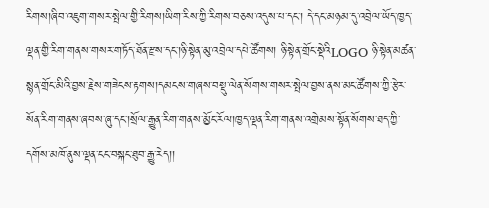རིགས།ཞིབ་འཇུག་གསར་སྤེལ་གྱི་རིགས།ཡིག་རིས་ཀྱི་རིགས་བཅས་འདུས་པ་དང་། དེ་དང་མཉམ་དུ་འབྲེལ་ཡོད་ཁྱད་ལྡན་གྱི་རིག་གནས་གསར་གཏོད་ཐོན་རྫས་དང་།ཉི་སྟེན་མུ་འབྲེལ་དཔེ་ཚོགས། ཉི་སྟེན་གྲོང་སྡེའིLOGO ཉི་སྟེན་མཚན་སྙན་གྲོང་མིའི་བྱས་རྗེས་གཟེངས་རྟགས།དམངས་གཞས་བསྡུ་ལེན་སོགས་གསར་སྤེལ་བྱས་ནས་མང་ཚོགས་ཀྱི་རྩེར་སོན་རིག་གནས་ཞབས་ཞུ་དང་།སྲོལ་རྒྱུན་རིག་གནས་མྱོང་རོལ།ཁྱད་ལྡན་རིག་གནས་འགྲེམས་སྟོན་སོགས་ཐད་ཀྱི་དགོས་མཁོ་ནུས་ལྡན་ངང་བསྐང་ཐུབ་རྒྱུ་རེད།།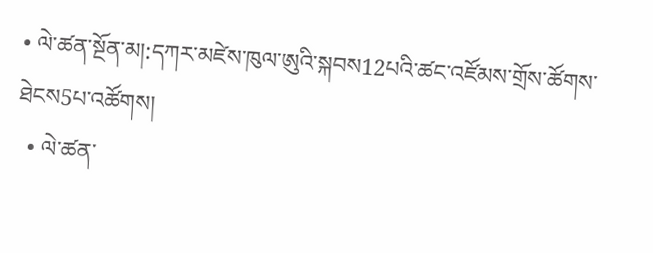• ལེ་ཚན་སྔོན་མ།:དཀར་མཛེས་ཁུལ་ཨུའི་སྐབས12པའི་ཚང་འཛོམས་གྲོས་ཚོགས་ཐེངས5པ་འཚོགས།
  • ལེ་ཚན་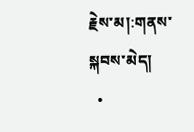རྗེས་མ།:གནས་སྐབས་མེད།
  •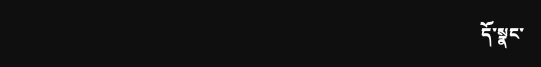དོ་སྣང་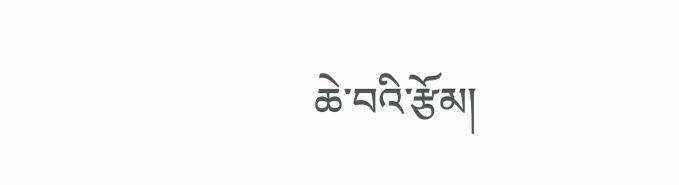ཆེ་བའི་རྩོམ།